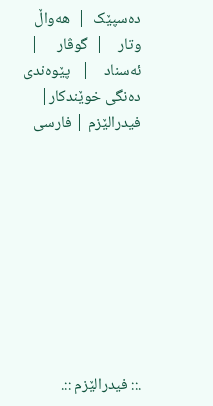ده‌سپێک  |  هه‌واڵ   وتار    |  گوڤار     |   ئه‌سناد    |   پێوه‌ندی    ده‌نگی خوێندكار|  فیدرالێزم | فارسی









.:: فیدرالێزم ::.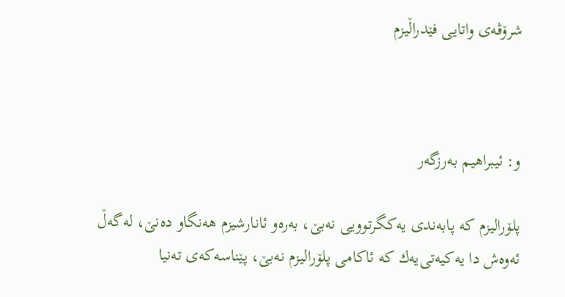شرۆڤه‌ی‌ واتایی‌ فێدراڵیزم



و: ئیبراهیم به‌رزگه‌ر

پلۆرالیزم كه‌ پابه‌ندی‌ یه‌كگرتوویی‌ نه‌بێ‌، به‌ره‌و ئانارشیزم هه‌نگاو ده‌نێ‌، له‌گه‌ڵ‌ ئه‌وه‌ش دا یه‌كیه‌تی‌یه‌ك كه‌ ئاكامی‌ پلۆرالیزم نه‌بێ‌، پێناسه‌كه‌ی‌ ته‌نیا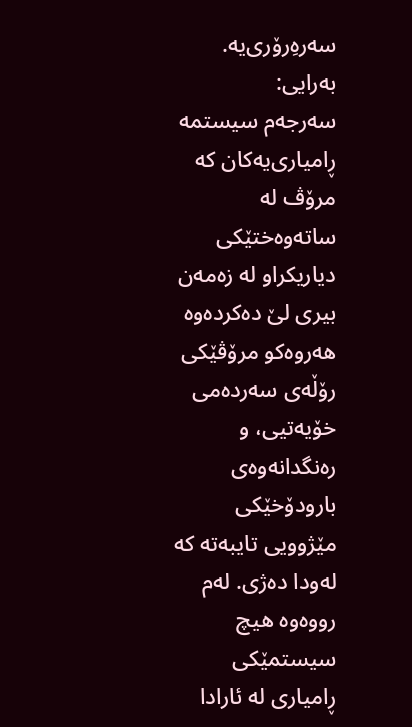سه‌ره‌ِرۆری‌یه‌.
به‌رایی‌:
سه‌رجه‌م سیستمه‌ ڕامیاری‌یه‌كان كه‌ مرۆڤ له‌ ساته‌وه‌ختێكی‌ دیاریكراو له‌ زه‌مه‌ن بیری‌ لێ‌ ده‌كرده‌وه‌ هه‌روه‌كو مرۆڤێكی‌ رۆڵه‌ی‌ سه‌رده‌می‌ خۆیه‌تیی‌، و ره‌نگدانه‌وه‌ی‌ بارودۆخێكی‌ مێژوویی‌ تایبه‌ته‌ كه‌ له‌ودا ده‌ژی‌. له‌م رووه‌وه‌ هیچ سیستمێكی‌ ڕامیاری‌ له‌ ئارادا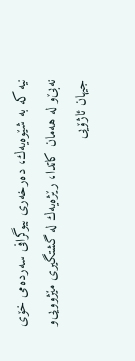نیه‌ كه‌ به‌ شێوه‌یه‌ك، ده‌رخه‌ری‌ بیوگرافی‌ سه‌رده‌می‌ خۆی‌ نه‌بێ‌‌و له‌ هه‌مان كاتدا، رێژه‌یه‌ك له‌ گشتگیری‌ مێژوویی‌‌و جیهان ئاژۆیی‌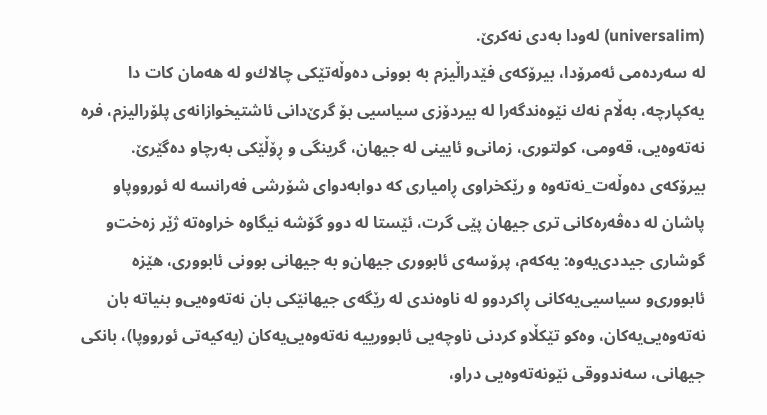(universalim) له‌ودا به‌دی‌ نه‌كرێ‌.
له‌ سه‌رده‌می‌ ئه‌مرۆدا، بیرۆكه‌ی‌ فێدراڵیزم به‌ بوونی‌ ده‌وڵه‌تێكی‌ چالاك‌و له‌ هه‌مان كات دا یه‌كپارچه‌، به‌ڵام نه‌ك نێوه‌ندگه‌را له‌ بیردۆزی‌ سیاسیی‌ بۆ گرێ‌دانی‌ ئاشتیخوازانه‌ی‌ پلۆرالیزم، فره‌ نه‌ته‌وه‌یی‌، قه‌ومی‌، كولتوری‌، زمانی‌‌و ئایینی‌ له‌ جیهان، گرینگی‌ ‌و ڕۆڵێكی‌ به‌رچاو ده‌گێرێ‌.
بیرۆكه‌ی‌ ده‌وڵه‌ت_نه‌ته‌وه‌ و رێكخراوی‌ ڕامیاری‌ كه‌ دوابه‌دوای‌ شۆرشی‌ فه‌رانسه‌ له‌ ئورووپا‌و پاشان له‌ ده‌ڤه‌ره‌كانی‌ تری‌ جیهان پێی‌ گرت، ئێستا له‌ دوو گۆشه‌ نیگاوه‌ خراوه‌ته‌ ژێر زه‌خت‌و گوشاری‌ جیددی‌یه‌وه‌: یه‌كه‌م، پرۆسه‌ی‌ ئابووری‌ جیهان‌و به‌ جیهانی‌ بوونی‌ ئابووری‌، هێزه‌ ئابووری‌‌و سیاسیی‌یه‌كانی‌ ڕاكردوو له‌ ناوه‌ندی‌ له‌ رێگه‌ی‌ جیهانێكی‌ بان نه‌ته‌وه‌یی‌‌و بنیاته‌ بان نه‌ته‌وه‌یی‌یه‌كان، وه‌كو تێكڵاو كردنی‌ ناوچه‌یی‌ ئابوورییه‌ نه‌ته‌وه‌یی‌یه‌كان (یه‌كیه‌تی‌ ئورووپا)، بانكی‌ جیهانی‌، سه‌ندووقی‌ نێونه‌ته‌وه‌یی‌ دراو،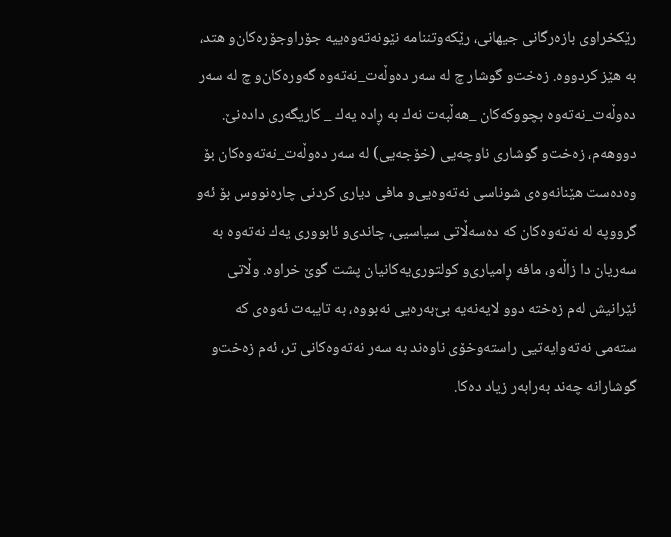رێكخراوی‌ بازه‌رگانی‌ جیهانی‌، رێكه‌وتننامه‌ نێونه‌ته‌وه‌ییه‌ جۆراوجۆره‌كان‌و هتد، به‌ هێز كردووه‌. زه‌خت‌و گوشار چ له‌ سه‌ر ده‌وڵه‌ت_نه‌ته‌وه‌ گه‌وره‌كان‌و چ له‌ سه‌ر ده‌وڵه‌ت_نه‌ته‌وه‌ بچووكه‌كان _هه‌ڵبه‌ت نه‌ك به‌ ڕاده‌ یه‌ك _ كاریگه‌ری‌ داده‌نێ‌.
دووهه‌م، زه‌خت‌و گوشاری‌ ناوچه‌یی‌ (خۆجه‌یی‌) له‌ سه‌ر ده‌وڵه‌ت_نه‌ته‌وه‌كان بۆ وه‌ده‌ست هێنانه‌وه‌ی‌ شوناسی‌ نه‌ته‌وه‌یی‌‌و مافی‌ دیاری‌ كردنی‌ چاره‌نووس بۆ ئه‌و گرووپه‌ له‌ نه‌ته‌وه‌كان كه‌ ده‌سه‌ڵاتی‌ سیاسیی‌، چاندی‌‌و ئابووری‌ یه‌ك نه‌ته‌وه‌ به‌ سه‌ریان دا زاڵه‌‌و، مافه‌ ڕامیاری‌‌و كولتوری‌یه‌كانیان پشت گوێ‌ خراوه‌. وڵاتی‌ ئێرانیش له‌م زه‌خته‌ دوو لایه‌نه‌یه‌ بێ‌به‌ره‌یی‌ نه‌بووه‌، به‌ تایبه‌ت ئه‌وه‌ی‌ كه‌ سته‌می‌ نه‌ته‌وایه‌تیی‌ راسته‌وخۆی‌ ناوه‌ند به‌ سه‌ر نه‌ته‌وه‌كانی‌ تر، ئه‌م زه‌خت‌و گوشارانه‌ چه‌ند به‌رابه‌ر زیاد ده‌كا.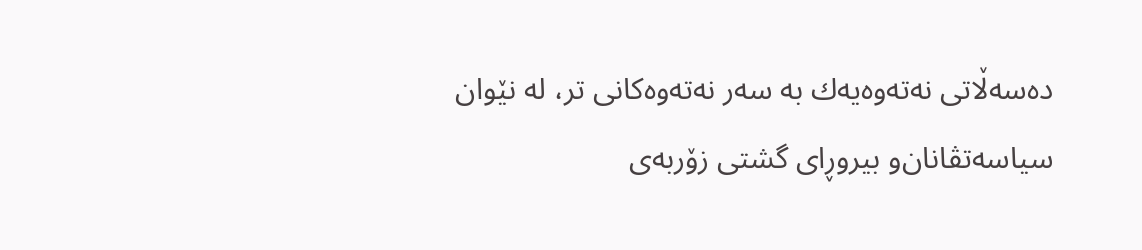ده‌سه‌ڵاتی‌ نه‌ته‌وه‌یه‌ك به‌ سه‌ر نه‌ته‌وه‌كانی‌ تر، له‌ نێوان سیاسه‌تڤانان‌و بیروڕای‌ گشتی‌ زۆربه‌ی‌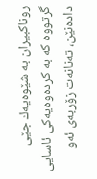روناكبیران به‌ شێوه‌یه‌ك جێی‌ گرتووه‌ كه‌ به‌ كرده‌وه‌یه‌كی‌ ئاسایی‌ داده‌نێن، ته‌نانه‌ت زۆربه‌ی‌ ئه‌و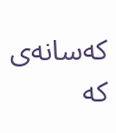كه‌سانه‌ی‌ كه‌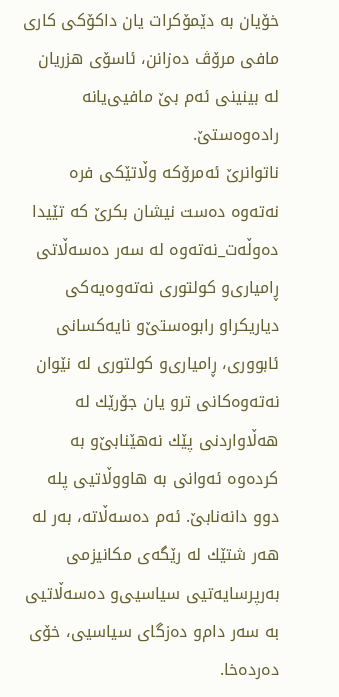خۆیان به‌ دێمۆكرات یان داكۆكی‌ كاری‌ مافی‌ مرۆڤ ده‌زانن، ئاسۆی‌ هزریان له‌ بینینی‌ ئه‌م بێ‌ مافیی‌یانه‌ راده‌وه‌ستێ‌.
ناتوانرێ‌ ئه‌مرۆكه‌ وڵاتێكی‌ فره‌ نه‌ته‌وه‌ ده‌ست نیشان بكرێ‌ كه‌ تێیدا ده‌وڵه‌ت_نه‌ته‌وه‌ له‌ سه‌ر ده‌سه‌ڵاتی‌ ڕامیاری‌‌و كولتوری‌ نه‌ته‌وه‌یه‌كی‌ دیاریكراو رابوه‌ستێ‌‌و نایه‌كسانی‌ ئابووری‌، ڕامیاری‌‌و كولتوری‌ له‌ نێوان نه‌ته‌وه‌كانی‌ تر‌و یان جۆرێك له‌ هه‌ڵاواردنی‌ پێك نه‌هێنابێ‌‌و به‌ كرده‌وه‌ ئه‌وانی‌ به‌ هاووڵاتیی‌ پله‌ دوو دانه‌نابێ‌. ئه‌م ده‌سه‌ڵاته‌، به‌ر له‌ هه‌ر شتێك له‌ رێگه‌ی‌ مكانیزمی‌ به‌رپرسایه‌تیی‌ سیاسیی‌‌و ده‌سه‌ڵاتیی‌ به‌ سه‌ر دام‌و ده‌زگای‌ سیاسیی‌، خۆی‌ ده‌رده‌خا.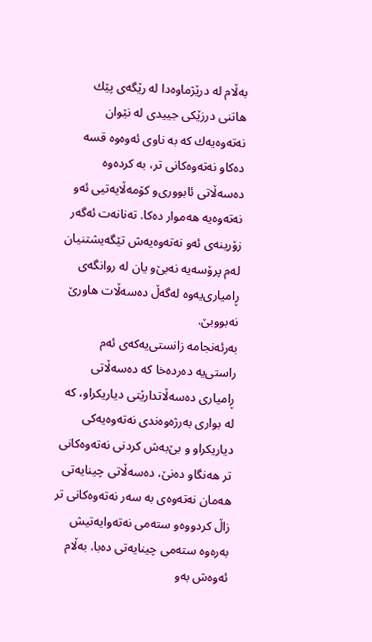به‌ڵام له‌ درێژماوه‌دا له‌ رێگه‌ی‌ پێك هاتنی‌ درزێكی‌ جییدی‌ له‌ نێوان نه‌ته‌وه‌یه‌ك كه‌ به‌ ناوی‌ ئه‌وه‌وه‌ قسه‌ ده‌كا‌و نه‌ته‌وه‌كانی‌ تر، به‌ كرده‌وه‌ ده‌سه‌ڵاتی‌ ئابووری‌‌و كۆمه‌ڵایه‌تیی‌ ئه‌و نه‌ته‌وه‌یه‌ هه‌موار ده‌كا. ته‌نانه‌ت ئه‌گه‌ر زۆرینه‌ی‌ ئه‌و نه‌ته‌وه‌یه‌ش تێگه‌یشتنیان له‌م پرۆسه‌یه‌ نه‌بێ‌‌و یان له‌ روانگه‌ی‌ ڕامیاری‌یه‌وه‌ له‌گه‌ڵ‌ ده‌سه‌ڵات هاورێ‌ نه‌بووبێ‌.
به‌رئه‌نجامه‌ زانستی‌یه‌كه‌ی‌ ئه‌م راستی‌یه‌ ده‌رده‌خا كه‌ ده‌سه‌ڵاتی‌ ڕامیاری‌ ده‌سه‌ڵاتدارێتی‌ دیاریكراو، كه‌ له‌ بواری‌ به‌رژه‌وه‌ندی‌ نه‌ته‌وه‌یه‌كی‌ دیاریكراو و بێ‌به‌ش كردنی‌ نه‌ته‌وه‌كانی‌ تر هه‌نگاو ده‌نێ‌، ده‌سه‌ڵاتی‌ چینایه‌تی‌ هه‌مان نه‌ته‌وه‌ی‌ به‌ سه‌ر نه‌ته‌وه‌كانی‌ تر زاڵ‌ كردووه‌و سته‌می‌ نه‌ته‌وایه‌تیش به‌ره‌وه‌ سته‌می‌ چینایه‌تی‌ ده‌با. به‌ڵام ئه‌وه‌ش به‌و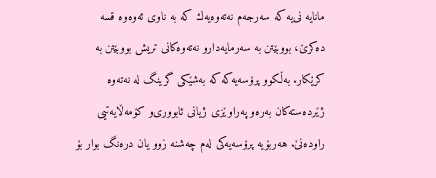مانایه‌ نی‌یه‌ كه‌ سه‌رجه‌م نه‌ته‌وه‌یه‌ك كه‌ به‌ ناوی‌ ئه‌وه‌وه‌ قسه‌ ده‌كرێ‌، بووبێتن به‌ سه‌رمایه‌دار‌و نه‌ته‌وه‌كانی‌ تریش بووبێتن به‌ كرێكار. به‌ڵكوو پرۆسه‌یه‌كه‌ كه‌ به‌شێكی‌ گرینگ له‌ نه‌ته‌وه‌ ژێرده‌سته‌كان به‌ره‌و په‌راوێزی‌ ژیانی‌ ئابووری‌‌و كۆمه‌ڵایه‌تیی‌ راوده‌نێ‌. هه‌ربۆیه‌ پرۆسه‌یه‌كی‌ له‌م چه‌شنه‌ زوو یان دره‌نگ بوار بۆ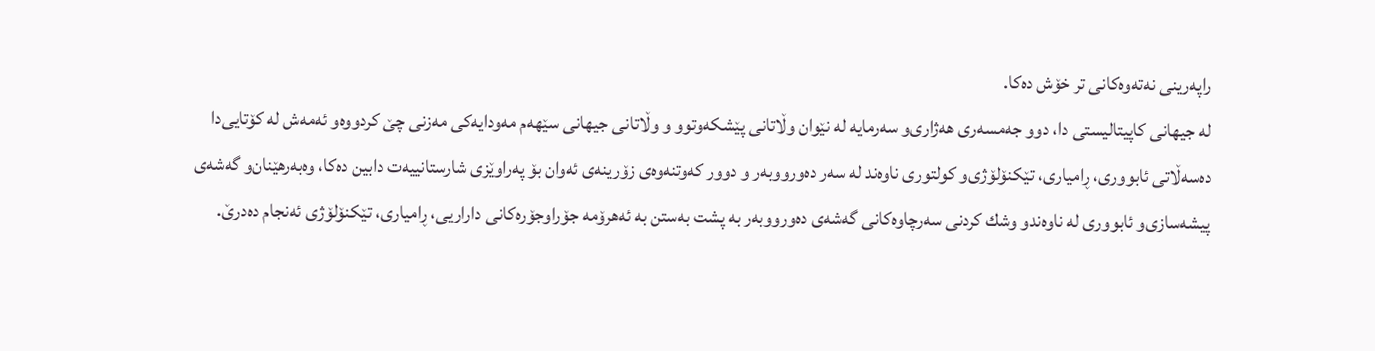راپه‌رینی‌ نه‌ته‌وه‌كانی‌ تر خۆش ده‌كا.
له‌ جیهانی‌ كاپیتالیستی‌ دا، دوو جه‌مسه‌ری‌ هه‌ژاری‌‌و سه‌رمایه‌ له‌ نێوان وڵاتانی‌ پێشكه‌وتوو ‌و وڵاتانی‌ جیهانی‌ سێهه‌م مه‌ودایه‌كی‌ مه‌زنی‌ چێ‌ كردووه‌‌و ئه‌مه‌ش له‌ كۆتایی‌دا ده‌سه‌ڵاتی‌ ئابووری‌، ڕامیاری‌، تێكنۆلۆژی‌‌و كولتوری‌ ناوه‌ند له‌ سه‌ر ده‌ورووبه‌ر ‌و دوور كه‌وتنه‌وه‌ی‌ زۆرینه‌ی‌ ئه‌وان بۆ په‌راوێزی‌ شارستانییه‌ت دابین ده‌كا، وه‌به‌رهێنان‌و گه‌شه‌ی‌ پیشه‌سازی‌‌و ئابووری‌ له‌ ناوه‌ند‌و وشك كردنی‌ سه‌رچاوه‌كانی‌ گه‌شه‌ی‌ ده‌ورووبه‌ر به‌ پشت به‌ستن به‌ ئه‌هرۆمه‌ جۆراوجۆره‌كانی‌ داراریی، ڕامیاری‌، تێكنۆلۆژی‌ ئه‌نجام ده‌درێ‌.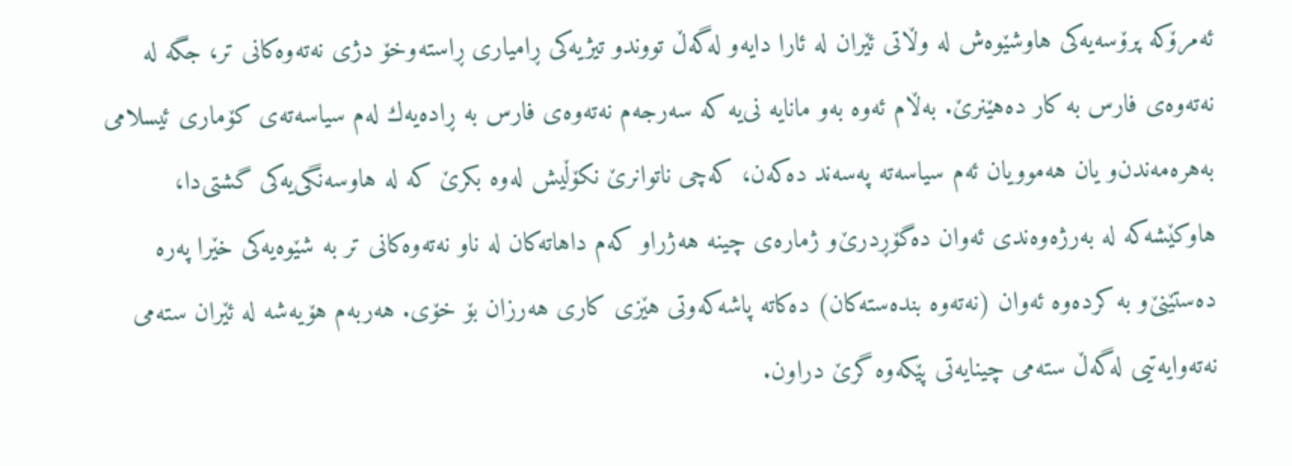ئه‌مرۆكه‌ پرۆسه‌یه‌كی‌ هاوشێوه‌ش له‌ وڵاتی‌ ئێران له‌ ئارا دایه‌‌و له‌گه‌ڵ‌ تووندو تیژیه‌كی‌ ڕامیاری‌ ڕاسته‌وخۆ دژی‌ نه‌ته‌وه‌كانی‌ تر، جگه‌ له‌ نه‌ته‌وه‌ی‌ فارس به‌ كار ده‌هێنرێ‌. به‌ڵام ئه‌وه‌ به‌و مانایه‌ نی‌یه‌ كه‌ سه‌رجه‌م نه‌ته‌وه‌ی‌ فارس به‌ ڕاده‌یه‌ك له‌م سیاسه‌ته‌ی‌ كۆماری‌ ئیسلامی‌ به‌هره‌مه‌ندن‌و یان هه‌موویان ئه‌م سیاسه‌ته‌ په‌سه‌ند ده‌كه‌ن، كه‌چی‌ ناتوانرێ‌ نكۆڵیش له‌وه‌ بكرێ‌ كه‌ له‌ هاوسه‌نگی‌یه‌كی‌ گشتی‌دا، هاوكێشه‌كه‌ له‌ به‌رژه‌وه‌ندی‌ ئه‌وان ده‌گۆڕدرێ‌‌و ژماره‌ی‌ چینه‌ هه‌ژرا‌و كه‌م داهاته‌كان له‌ ناو نه‌ته‌وه‌كانی‌ تر به‌ شێوه‌یه‌كی‌ خێرا په‌ره‌ ده‌ستێنێ‌‌و به‌ كرده‌وه‌ ئه‌وان (نه‌ته‌وه‌ بنده‌سته‌كان) ده‌كاته‌ پاشه‌كه‌وتی‌ هێزی‌ كاری‌ هه‌رزان بۆ خۆی‌. هه‌ربه‌م هۆیه‌شه‌ له‌ ئێران سته‌می‌ نه‌ته‌وایه‌تیی‌ له‌گه‌ڵ‌ سته‌می‌ چینایه‌تی‌ پێكه‌وه‌ گرێ‌ دراون.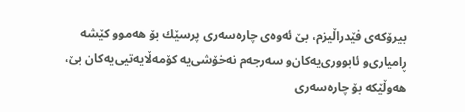بیرۆكه‌ی‌ فێدراڵیزم، بێ‌ ئه‌وه‌ی‌ چاره‌سه‌ری‌ پرسێك بۆ هه‌موو كێشه‌ ڕامیاری‌‌و ئابووری‌یه‌كان‌و سه‌رجه‌م نه‌خۆشی‌یه‌ كۆمه‌ڵایه‌تیی‌یه‌كان بێ‌، هه‌وڵێكه‌ بۆ چاره‌سه‌ری‌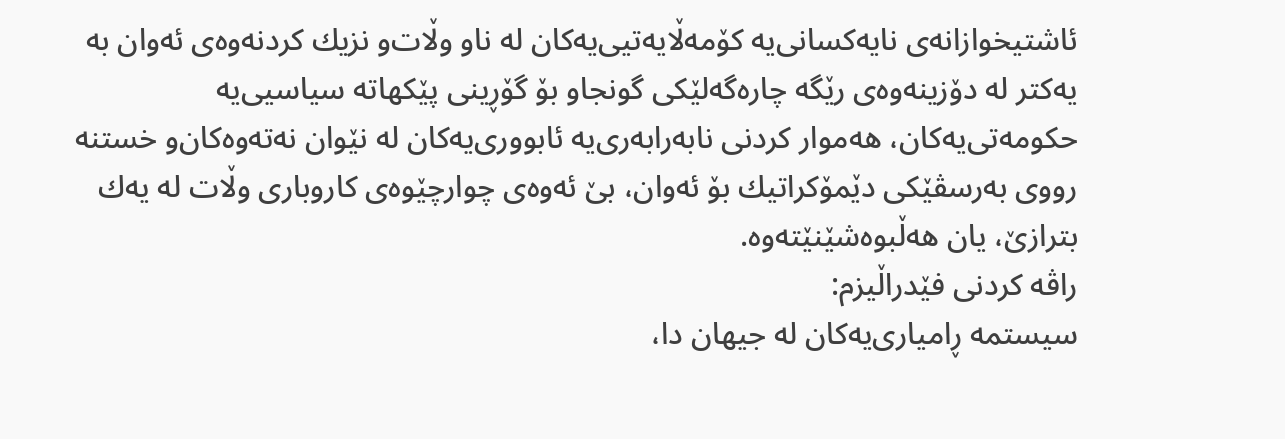ئاشتیخوازانه‌ی‌ نایه‌كسانی‌یه‌ كۆمه‌ڵایه‌تیی‌یه‌كان له‌ ناو وڵات‌و نزیك كردنه‌وه‌ی‌ ئه‌وان به‌ یه‌كتر له‌ دۆزینه‌وه‌ی‌ رێگه‌ چاره‌گه‌لێكی‌ گونجاو بۆ گۆڕینی‌ پێكهاته‌ سیاسیی‌یه‌ حكومه‌تی‌یه‌كان، هه‌موار كردنی‌ نابه‌رابه‌ری‌یه‌ ئابووری‌یه‌كان له‌ نێوان نه‌ته‌وه‌كان‌و خستنه‌ رووی‌ به‌رسڤێكی‌ دێمۆكراتیك بۆ ئه‌وان، بێ‌ ئه‌وه‌ی‌ چوارچێوه‌ی‌ كاروباری‌ وڵات له‌ یه‌ك بترازێ‌، یان هه‌ڵبوه‌شێنێته‌وه‌.
راڤه‌ كردنی‌ فێدراڵیزم:
سیستمه‌ ڕامیاری‌یه‌كان له‌ جیهان دا،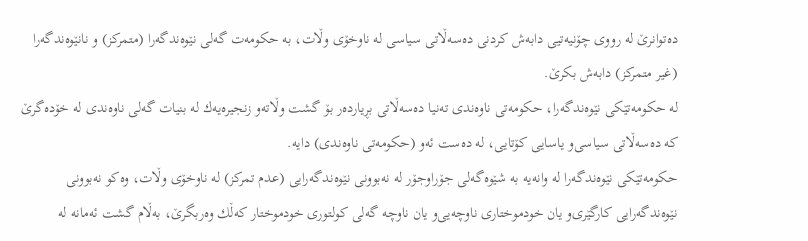ده‌توانرێ‌ له‌ رووی‌ چۆنیه‌تیی‌ دابه‌ش كردنی‌ ده‌سه‌ڵاتی‌ سیاسی‌ له‌ ناوخۆی‌ وڵات، به‌ حكومه‌ت گه‌لی‌ نێوه‌ندگه‌را (متمركز) و نانێوه‌ندگه‌را (غیر متمركز) دابه‌ش بكرێ‌.
له‌ حكومه‌تێكی‌ نێوه‌ندگه‌را، حكومه‌تی‌ ناوه‌ندی‌ ته‌نیا ده‌سه‌ڵاتی‌ بڕیارده‌ر بۆ گشت وڵاته‌‌و زنجیره‌یه‌ك له‌ بنیات گه‌لی‌ ناوه‌ندی‌ له‌ خۆده‌گرێ‌ كه‌ ده‌سه‌ڵاتی‌ سیاسی‌‌و یاسایی‌ كۆتایی‌، له‌ ده‌ست ئه‌و (حكومه‌تی‌ ناوه‌ندی‌) دایه‌.
حكومه‌تێكی‌ نێوه‌ندگه‌را له‌ وانه‌یه‌ به‌ شێوه‌گه‌لی‌ جۆراوجۆر له‌ نه‌بوونی‌ نێوه‌ندگه‌رایی‌ (عدم تمركز) له‌ ناوخۆی‌ وڵات، وه‌كو نه‌بوونی‌ نێوه‌ندگه‌رایی‌ كارگێری‌‌و یان خودموختاری‌ ناوچه‌یی‌‌و یان ناوچه‌ گه‌لی‌ كولتوری‌ خودموختار كه‌ڵك وه‌ربگرێ‌، به‌ڵام گشت ئه‌مانه‌ له‌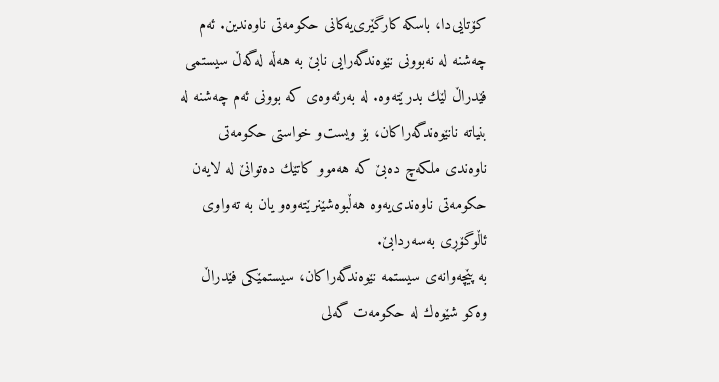كۆتایی‌دا، باسكه‌ كارگێری‌یه‌كانی‌ حكومه‌تی‌ ناوه‌ندین. ئه‌م چه‌شنه‌ له‌ نه‌بوونی‌ نێوه‌ندگه‌رایی‌ نابێ‌ به‌ هه‌ڵه‌ له‌گه‌ڵ‌ سیستمی‌ فێدراڵ‌ لێك بدرێته‌وه‌. له‌ به‌رئه‌وه‌ی‌ كه‌ بوونی‌ ئه‌م چه‌شنه‌ له‌ بنیاته‌ نانێوه‌ندگه‌راكان، بۆ ویست‌و خواستی‌ حكومه‌تی‌ ناوه‌ندی‌ ملكه‌چ ده‌بێ‌ كه‌ هه‌موو كاتێك ده‌توانێ‌ له‌ لایه‌ن حكومه‌تی‌ ناوه‌ندی‌یه‌وه‌ هه‌ڵبوه‌شێنرێته‌وه‌‌و یان به‌ ته‌واوی‌ ئاڵوگۆڕی‌ به‌سه‌ردابێ‌.
به‌ پێچه‌وانه‌ی‌ سیستمه‌ نێوه‌ندگه‌راكان، سیستمێكی‌ فێدراڵ‌ وه‌كو شێوه‌ك له‌ حكومه‌ت گه‌لی‌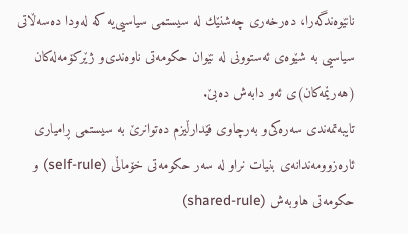نانێوه‌ندگه‌را، ده‌رخه‌ری‌ چه‌شنێك له‌ سیستمی‌ سیاسیی‌یه‌ كه‌ له‌ودا ده‌سه‌ڵاتی‌ سیاسیی‌ به‌ شێوه‌ی‌ ئه‌ستوونی‌ له‌ نێوان حكومه‌تی‌ ناوه‌ندی‌‌و ژێركۆمه‌له‌كان (هه‌رێمه‌كان)ی‌ ئه‌و دابه‌ش ده‌بێ‌.
تایبه‌تمه‌ندی‌ سه‌ره‌كی‌‌و به‌رچاوی‌ فێدارڵیزم ده‌توانرێ‌ به‌ سیستمی‌ ڕامیاری‌ ئاره‌زوومه‌ندانه‌ی‌ بنیات نراو له‌ سه‌ر حكومه‌تی‌ خۆماڵی‌ (self-rule) و حكومه‌تی‌ هاوبه‌ش (shared-rule)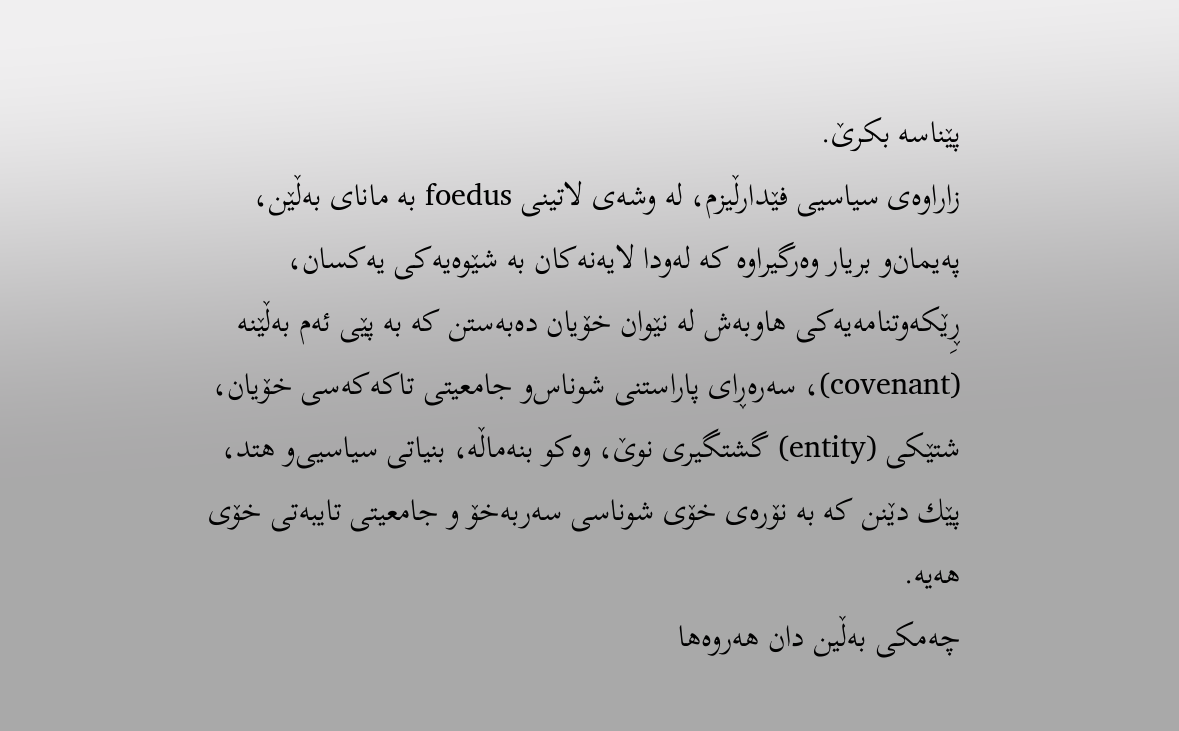پێناسه‌ بكرێ‌.
زاراوه‌ی‌ سیاسیی‌ فێدارڵیزم، له‌ وشه‌ی‌ لاتینی‌ foedus به‌ مانای‌ به‌ڵێن، په‌یمان‌و بریار وه‌رگیراوه‌ كه‌ له‌ودا لایه‌نه‌كان به‌ شێوه‌یه‌كی‌ یه‌كسان، ڕِێكه‌وتنامه‌یه‌كی‌ هاوبه‌ش له‌ نێوان خۆیان ده‌به‌ستن كه‌ به‌ پێی‌ ئه‌م به‌ڵێنه‌ (covenant)، سه‌ره‌ڕای‌ پاراستنی‌ شوناس‌و جامعیتی‌ تاكه‌كه‌سی‌ خۆیان، شتێكی‌ (entity) گشتگیری‌ نوێ‌، وه‌كو بنه‌ماڵه‌، بنیاتی‌ سیاسیی‌‌و هتد، پێك دێنن كه‌ به‌ نۆره‌ی‌ خۆی‌ شوناسی‌ سه‌ربه‌خۆ ‌و جامعیتی‌ تایبه‌تی‌ خۆی‌ هه‌یه‌.
چه‌مكی‌ به‌ڵین دان هه‌روه‌ها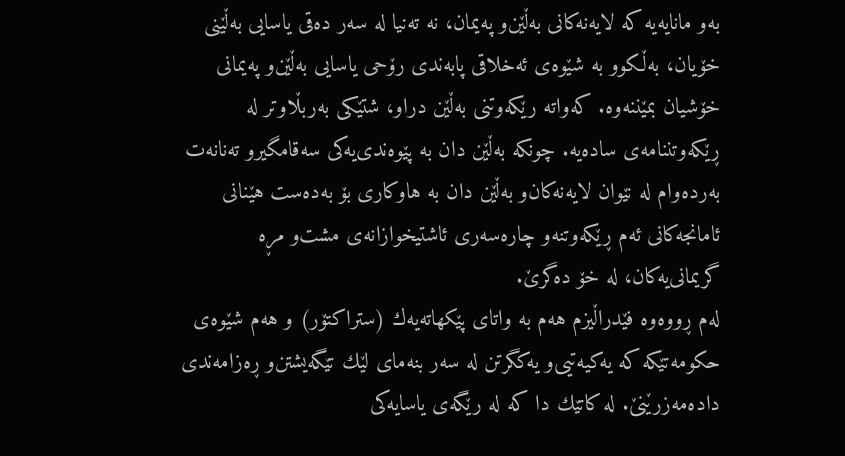به‌و مانایه‌یه‌ كه‌ لایه‌نه‌كانی‌ به‌ڵێن‌و په‌یمان، نه‌ ته‌نیا له‌ سه‌ر ده‌قی‌ یاسایی‌ به‌ڵێنی‌ خۆیان، به‌ڵكوو به‌ شێوه‌ی‌ ئه‌خلاقی‌ پابه‌ندی‌ رۆحی‌ یاسایی‌ به‌ڵێن‌و په‌یمانی‌ خۆشیان بمێننه‌وه‌. كه‌واته‌ رێكه‌وتنی‌ به‌ڵێن دراو، شتێكی‌ به‌ربڵاوتر له‌ ڕێكه‌وتننامه‌ی‌ ساده‌یه‌. چونكه‌ به‌ڵێن دان به‌ پێوه‌ندی‌یه‌كی‌ سه‌قامگیر‌و ته‌نانه‌ت به‌رده‌وام له‌ نێوان لایه‌نه‌كان‌و به‌ڵێن دان به‌ هاوكاری‌ بۆ به‌ده‌ست هێنانی‌ ئامانجه‌كانی‌ ئه‌م ڕێكه‌وتنه‌‌و چاره‌سه‌ری‌ ئاشتیخوازانه‌ی‌ مشت‌و مڕه‌ گریمانی‌یه‌كان، له‌ خۆ ده‌گرێ‌.
له‌م ڕووه‌وه‌ فێدراڵیزم هه‌م به‌ واتای‌ پێكهاته‌یه‌ك (ستراكتۆر) و هه‌م شێوه‌ی‌ حكومه‌تێكه‌ كه‌ یه‌كیه‌تیی‌و یه‌كگرتن له‌ سه‌ر بنه‌مای‌ لێك تێگه‌یشتن‌و ڕه‌زامه‌ندی‌ داده‌مه‌زرێنێ‌. له‌ كاتێك دا كه‌ له‌ رێگه‌ی‌ یاسایه‌كی‌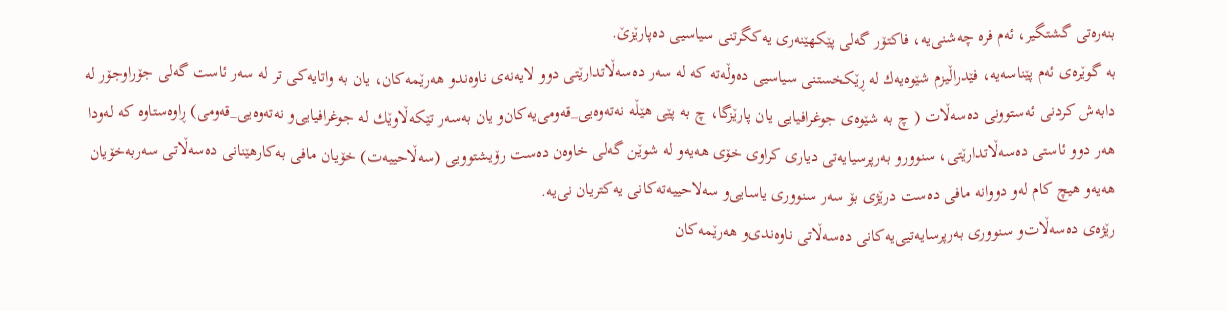بنه‌ره‌تی‌ گشتگیر، ئه‌م فره‌ چه‌شنی‌یه‌، فاكتۆر گه‌لی‌ پێكهێنه‌ری‌ یه‌كگرتنی‌ سیاسیی‌ ده‌پارێزێ‌.
به‌ گوێره‌ی‌ ئه‌م پێناسه‌یه‌، فێدراڵیزم شێوه‌یه‌ك له‌ ڕێكخستنی‌ سیاسیی‌ ده‌وڵه‌ته‌ كه‌ له‌ سه‌ر ده‌سه‌ڵاتدارێتی‌ دوو لایه‌نه‌ی‌ ناوه‌ند‌و هه‌رێمه‌كان، یان به‌ واتایه‌كی‌ تر له‌ سه‌ر ئاست گه‌لی‌ جۆراوجۆر له‌ دابه‌ش كردنی‌ ئه‌ستوونی‌ ده‌سه‌ڵات ( چ به‌ شێوه‌ی‌ جوغرافیایی‌ یان پارێزگا، چ به‌ پێی‌ هێڵه‌ نه‌ته‌وه‌یی‌_قه‌ومی‌یه‌كان‌و یان به‌سه‌ر تێكه‌ڵاوێك له‌ جوغرافیایی‌‌و نه‌ته‌وه‌یی‌_قه‌ومی‌) ڕاوه‌ستاوه‌ كه‌ له‌ودا هه‌ر دوو ئاستی‌ ده‌سه‌ڵاتدارێتی‌، سنوور‌و به‌رپرسیایه‌تی‌ دیاری‌ كراوی‌ خۆی‌ هه‌یه‌‌و له‌ شوێن گه‌لی‌ خاوه‌ن ده‌ست رۆیشتوویی‌ (سه‌ڵاحییه‌ت) خۆیان مافی‌ به‌كارهێنانی‌ ده‌سه‌ڵاتی‌ سه‌ربه‌خۆیان هه‌یه‌‌و هیچ كام له‌و دووانه‌ مافی‌ ده‌ست درێژی‌ بۆ سه‌ر سنووری‌ یاسایی‌‌و سه‌لاحییه‌ته‌كانی‌ یه‌كتریان نی‌یه‌.
رێژه‌ی‌ ده‌سه‌ڵات‌و سنووری‌ به‌رپرسایه‌تیی‌یه‌كانی‌ ده‌سه‌ڵاتی‌ ناوه‌ندی‌‌و هه‌رێمه‌كان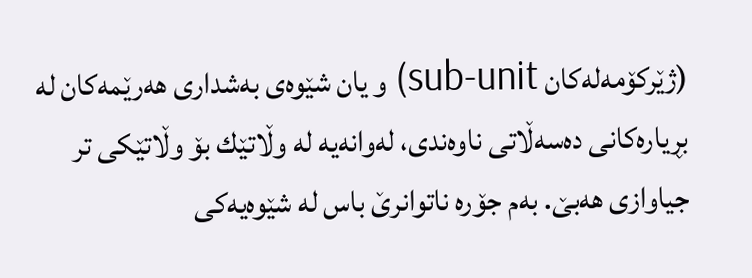(ژێركۆمه‌له‌كان sub-unit) و یان شێوه‌ی‌ به‌شداری‌ هه‌رێمه‌كان له‌ بڕیاره‌كانی‌ ده‌سه‌ڵاتی‌ ناوه‌ندی‌، له‌وانه‌یه‌ له‌ وڵاتێك بۆ وڵاتێكی‌ تر جیاوازی‌ هه‌بێ‌. به‌م جۆره‌ ناتوانرێ‌ باس له‌ شێوه‌یه‌كی‌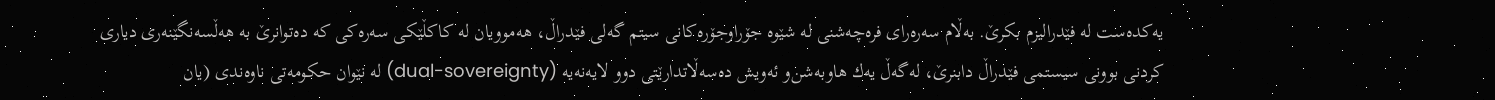یه‌كده‌ست له‌ فێدرالیزم بكرێ‌. به‌ڵام سه‌ره‌رای‌ فره‌چه‌شنی‌ له‌ شێوه‌ جۆراوجۆره‌كانی‌ سیتم گه‌لی‌ فێدراڵ‌، هه‌موویان له‌ كاكڵێكی‌ سه‌ره‌كی‌ كه‌ ده‌توانرێ‌ به‌ هه‌ڵسه‌نگێنه‌ری‌ دیاری‌ كردنی‌ بوونی‌ سیستمی‌ فێدراڵ‌ دابنرێ‌، له‌گه‌ڵ‌ یه‌ك هاوبه‌شن‌و ئه‌ویش ده‌سه‌ڵاتدارێتی‌ دوو لایه‌نه‌یه‌ (dual-sovereignty) له‌ نێوان حكومه‌تی‌ ناوه‌ندی‌ (یان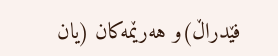فێدراڵ‌)و هه‌رێمه‌كان (یان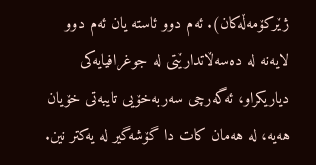ژێركۆمه‌ڵه‌كان). ئه‌م دوو ئاسته‌ یان ئه‌م دوو لایه‌نه‌ له‌ ده‌سه‌ڵاتدارێتی‌ له‌ جوغرافیایه‌كی‌ دیاریكراو، ئه‌گه‌رچی‌ سه‌ربه‌خۆیی‌ تایبه‌تی‌ خۆیان هه‌یه‌، له‌ هه‌مان كات دا گۆشه‌گیر له‌ یه‌كتر نین.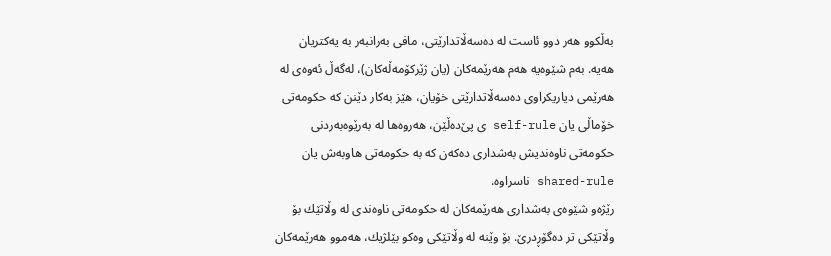به‌ڵكوو هه‌ر دوو ئاست له‌ ده‌سه‌ڵاتدارێتی‌، مافی‌ به‌رانبه‌ر به‌ یه‌كتریان هه‌یه‌. به‌م شێوه‌یه‌ هه‌م هه‌رێمه‌كان (یان ژێركۆمه‌ڵه‌كان)، له‌گه‌ڵ‌ ئه‌وه‌ی‌ له‌ هه‌رێمی‌ دیاریكراوی‌ ده‌سه‌ڵاتدارێتی‌ خۆیان، هێز به‌كار دێنن كه‌ حكومه‌تی‌ خۆماڵی‌ یان self-rule ی‌ پێ‌ده‌ڵێن، هه‌روه‌ها له‌ به‌رێوه‌به‌ردنی‌ حكومه‌تی‌ ناوه‌ندیش به‌شداری‌ ده‌كه‌ن كه‌ به‌ حكومه‌تی هاوبه‌ش یان shared-rule ناسراوه‌.
رێژه‌و شێوه‌ی‌ به‌شداری‌ هه‌رێمه‌كان له‌ حكومه‌تی‌ ناوه‌ندی‌ له‌ وڵاتێك بۆ وڵاتێكی‌ تر ده‌گۆڕدرێ‌. بۆ وێنه‌ له‌ وڵاتێكی‌ وه‌كو بێلژیك، هه‌موو هه‌رێمه‌كان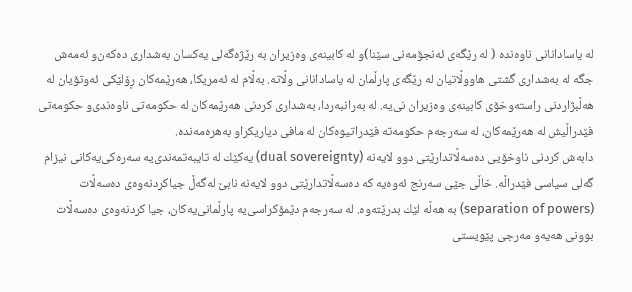له‌ یاسادانانی‌ ناوه‌نده‌ ( له‌ رێگه‌ی‌ ئه‌نجۆمه‌نی‌ سێنا)و له‌ كابینه‌ی‌ وه‌زیران به‌ رێژه‌گه‌لی‌ یه‌كسان به‌شداری‌ ده‌كه‌ن‌و ئه‌مه‌ش جگه‌ له‌ به‌شداری‌ گشتی‌ هاووڵاتیان له‌ رێگه‌ی‌ پارڵمان له‌ یاسادانانی‌ وڵاته‌. به‌ڵام له‌ ئه‌مریكا، هه‌رێمه‌كان ڕۆلێكی‌ ئه‌وتۆیان له‌ هه‌ڵبژاردنی‌ راسته‌وخۆی‌ كابینه‌ی‌ وه‌زیران نی‌یه‌. له‌ به‌رانبه‌ردا، به‌شداری‌ كردنی‌ هه‌رێمه‌كان له‌ حكومه‌تی‌ ناوه‌ندی‌‌و حكومه‌تی‌ فێدراڵیش له‌ هه‌رێمه‌كان، له‌ سه‌رجه‌م حكومه‌ته‌ فێدراتیوه‌كان له‌ مافی‌ دیاریكراو به‌هره‌مه‌نده‌.
دابه‌ش كردنی‌ ناوخۆیی‌ ده‌سه‌ڵاتدارێتی‌ دوو لایه‌نه‌ (dual sovereignty) یه‌كێك له‌ تایبه‌تمه‌ندی‌یه‌ سه‌ره‌كی‌یه‌كانی‌ نیزام گه‌لی‌ سیاسی‌ فێدراڵه‌. خاڵی‌ جێی‌ سه‌رنج ئه‌وه‌یه‌ كه‌ ده‌سه‌ڵاتدارێتی‌ دوو لایه‌نه‌ نابێ‌ له‌گه‌ڵ‌ جیاكردنه‌وه‌ی‌ ده‌سه‌ڵات (separation of powers) به‌ هه‌ڵه‌ لێك بدرێته‌وه‌. له‌ سه‌رجه‌م دێمۆكراسی‌یه‌ پارڵمانی‌یه‌كان، جیا كردنه‌وه‌ی‌ ده‌سه‌ڵات بوونی‌ هه‌یه‌‌و مه‌رجی‌ پێویستی‌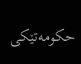حكومه‌تێكی‌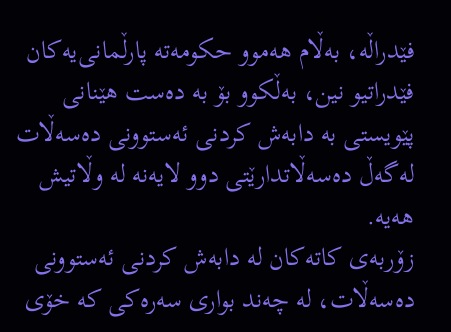فێدراڵه‌، به‌ڵام هه‌موو حكومه‌ته‌ پارڵمانی‌یه‌كان فێدراتیو نین، به‌ڵكوو بۆ به‌ ده‌ست هێنانی‌ پێویستی‌ به‌ دابه‌ش كردنی‌ ئه‌ستوونی‌ ده‌سه‌ڵات له‌گه‌ڵ‌ ده‌سه‌ڵاتدارێتی‌ دوو لایه‌نه‌ له‌ وڵاتیش هه‌یه‌.
زۆربه‌ی‌ كاته‌كان له‌ دابه‌ش كردنی‌ ئه‌ستوونی‌ ده‌سه‌ڵات، له‌ چه‌ند بواری‌ سه‌ره‌كی‌ كه‌ خۆی‌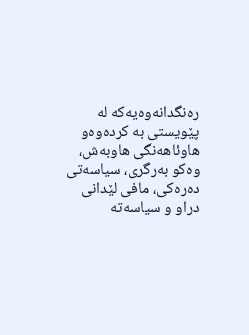ره‌نگدانه‌وه‌یه‌كه‌ له‌ پێویستی‌ به‌ كرده‌وه‌‌و هاوئاهه‌نگی‌ هاوبه‌ش، وه‌كو به‌رگری‌، سیاسه‌تی‌ ده‌ره‌كی‌، مافی‌ لێدانی‌ دراو ‌و سیاسه‌ته‌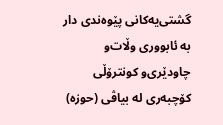گشتی‌یه‌كانی‌ پێوه‌ندی‌ دار به‌ ئابووری‌ وڵات‌و چاودێری‌‌و كونترۆڵی‌ كۆچبه‌ری‌ له‌ بیاڤی‌ (حوزه‌)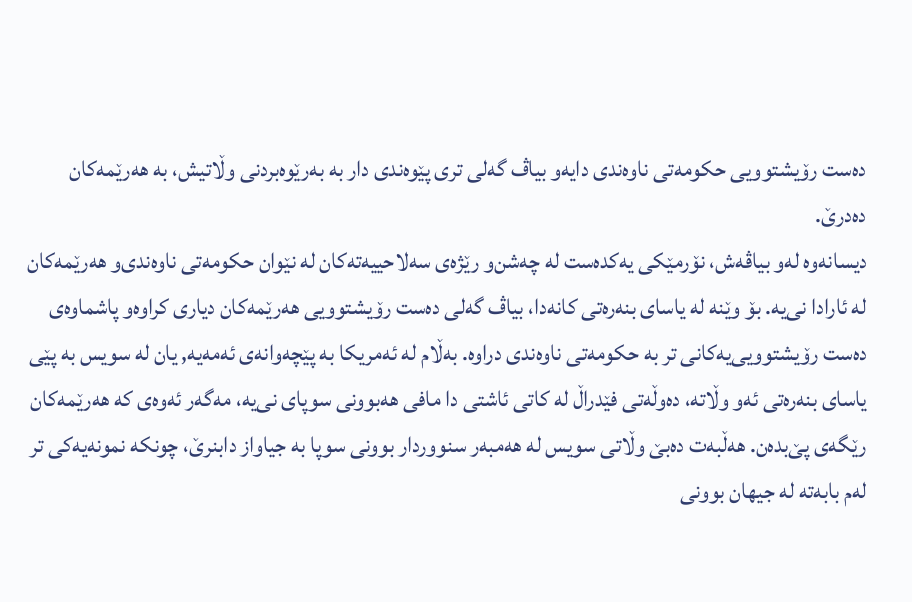ده‌ست رۆیشتوویی‌ حكومه‌تی‌ ناوه‌ندی‌ دایه‌‌و بیاڤ گه‌لی‌ تری‌ پێوه‌ندی‌ دار به‌ به‌رێوه‌بردنی‌ وڵاتیش، به‌ هه‌رێمه‌كان ده‌درێ‌.
دیسانه‌وه‌ له‌و بیاڤه‌ش، نۆرمێكی‌ یه‌كده‌ست له‌ چه‌شن‌و رێژه‌ی‌ سه‌لاحییه‌ته‌كان له‌ نێوان حكومه‌تی‌ ناوه‌ندی‌‌و هه‌رێمه‌كان له‌ ئارادا نی‌یه‌. بۆ وێنه‌ له‌ یاسای‌ بنه‌ره‌تی‌ كانه‌دا، بیاڤ گه‌لی‌ ده‌ست رۆیشتوویی‌ هه‌رێمه‌كان دیاری‌ كراوه‌‌و پاشماوه‌ی‌ ده‌ست رۆیشتوویی‌یه‌كانی‌ تر به‌ حكومه‌تی‌ ناوه‌ندی‌ دراوه‌. به‌ڵام له‌ ئه‌مریكا به‌ پێچه‌وانه‌ی‌ ئه‌مه‌یه‌, یان له‌ سویس به‌ پێی‌ یاسای‌ بنه‌ره‌تی‌ ئه‌و وڵاته‌، ده‌وڵه‌تی‌ فێدراڵ‌ له‌ كاتی‌ ئاشتی‌ دا مافی‌ هه‌بوونی‌ سوپای‌ نی‌یه‌، مه‌گه‌ر ئه‌وه‌ی‌ كه‌ هه‌رێمه‌كان رێگه‌ی‌ پێ‌بده‌ن. هه‌ڵبه‌ت ده‌بێ‌ وڵاتی‌ سویس له‌ هه‌مبه‌ر سنووردار بوونی‌ سوپا به‌ جیاواز دابنرێ‌، چونكه‌ نمونه‌یه‌كی‌ تر له‌م بابه‌ته‌ له‌ جیهان بوونی‌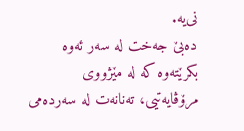نی‌یه‌.
ده‌بێ‌ جه‌خت له‌ سه‌ر ئه‌وه‌ بكرێته‌وه‌ كه‌ له‌ مێژووی‌ مرۆڤایه‌تیی‌، ته‌نانه‌ت له‌ سه‌رده‌می‌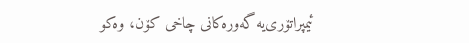ئیمپراتۆری‌یه‌ گه‌وره‌كانی‌ چاخی‌ كۆن، وه‌كو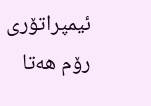ئیمپراتۆری‌ رۆم هه‌تا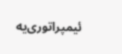ئیمپراتوری‌یه‌